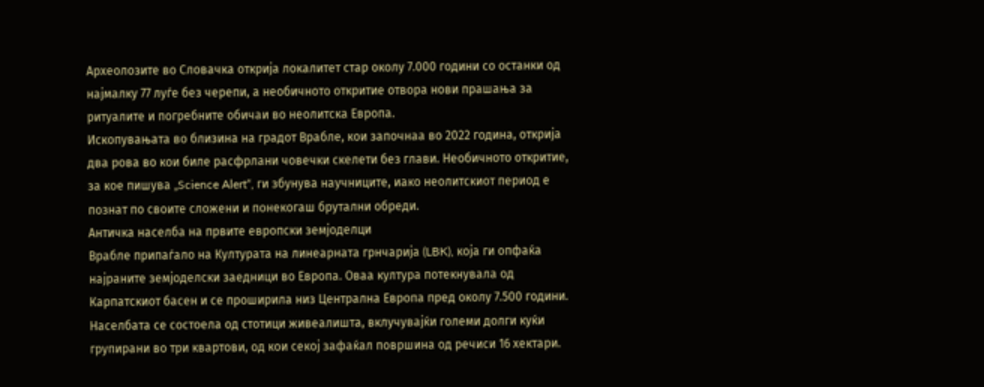Археолозите во Словачка открија локалитет стар околу 7.000 години со останки од најмалку 77 луѓе без черепи, а необичното откритие отвора нови прашања за ритуалите и погребните обичаи во неолитска Европа.
Ископувањата во близина на градот Врабле, кои започнаа во 2022 година, открија два рова во кои биле расфрлани човечки скелети без глави. Необичното откритие, за кое пишува „Science Alert“, ги збунува научниците, иако неолитскиот период е познат по своите сложени и понекогаш брутални обреди.
Античка населба на првите европски земјоделци
Врабле припаѓало на Културата на линеарната грнчарија (LBK), која ги опфаќа најраните земјоделски заедници во Европа. Оваа култура потекнувала од Карпатскиот басен и се проширила низ Централна Европа пред околу 7.500 години.
Населбата се состоела од стотици живеалишта, вклучувајќи големи долги куќи групирани во три квартови, од кои секој зафаќал површина од речиси 16 хектари.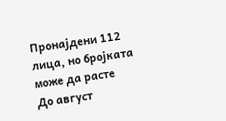Пронајдени 112 лица, но бројката може да расте
До август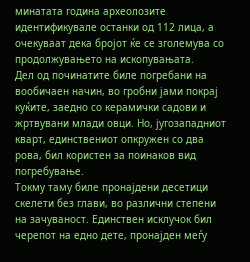минатата година археолозите идентификувале останки од 112 лица, а очекуваат дека бројот ќе се зголемува со продолжувањето на ископувањата.
Дел од починатите биле погребани на вообичаен начин, во гробни јами покрај куќите, заедно со керамички садови и жртвувани млади овци. Но, југозападниот кварт, единствениот опкружен со два рова, бил користен за поинаков вид погребување.
Токму таму биле пронајдени десетици скелети без глави, во различни степени на зачуваност. Единствен исклучок бил черепот на едно дете, пронајден меѓу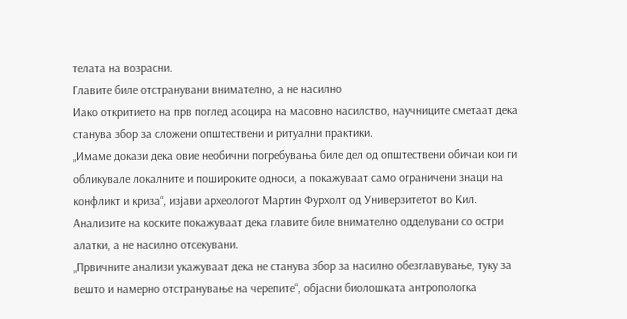телата на возрасни.
Главите биле отстранувани внимателно, а не насилно
Иако откритието на прв поглед асоцира на масовно насилство, научниците сметаат дека станува збор за сложени општествени и ритуални практики.
„Имаме докази дека овие необични погребувања биле дел од општествени обичаи кои ги обликувале локалните и пошироките односи, а покажуваат само ограничени знаци на конфликт и криза“, изјави археологот Мартин Фурхолт од Универзитетот во Кил.
Анализите на коските покажуваат дека главите биле внимателно одделувани со остри алатки, а не насилно отсекувани.
„Првичните анализи укажуваат дека не станува збор за насилно обезглавување, туку за вешто и намерно отстранување на черепите“, објасни биолошката антропологка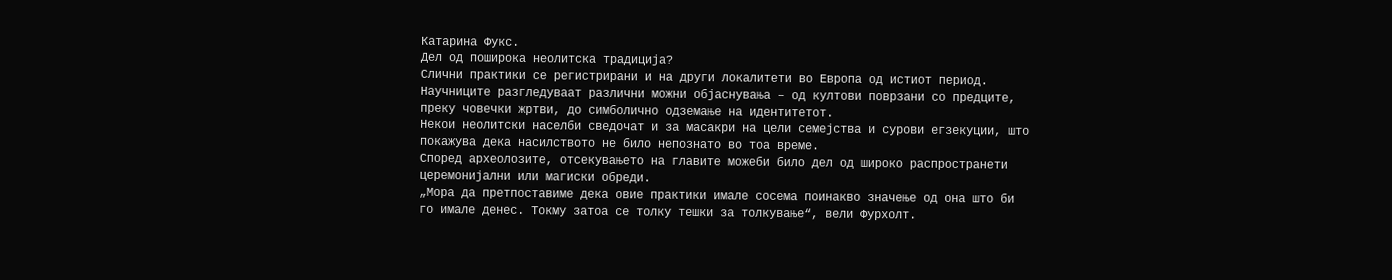Катарина Фукс.
Дел од поширока неолитска традиција?
Слични практики се регистрирани и на други локалитети во Европа од истиот период. Научниците разгледуваат различни можни објаснувања – од култови поврзани со предците, преку човечки жртви, до симболично одземање на идентитетот.
Некои неолитски населби сведочат и за масакри на цели семејства и сурови егзекуции, што покажува дека насилството не било непознато во тоа време.
Според археолозите, отсекувањето на главите можеби било дел од широко распространети церемонијални или магиски обреди.
„Мора да претпоставиме дека овие практики имале сосема поинакво значење од она што би го имале денес. Токму затоа се толку тешки за толкување“, вели Фурхолт.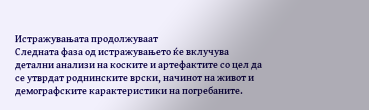Истражувањата продолжуваат
Следната фаза од истражувањето ќе вклучува детални анализи на коските и артефактите со цел да се утврдат роднинските врски, начинот на живот и демографските карактеристики на погребаните.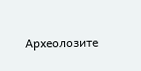Археолозите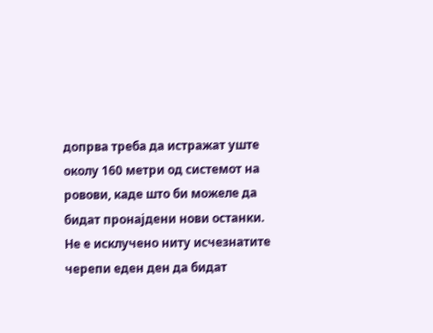допрва треба да истражат уште околу 160 метри од системот на ровови, каде што би можеле да бидат пронајдени нови останки.
Не е исклучено ниту исчезнатите черепи еден ден да бидат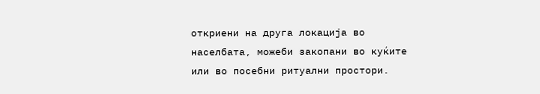откриени на друга локација во населбата, можеби закопани во куќите или во посебни ритуални простори.